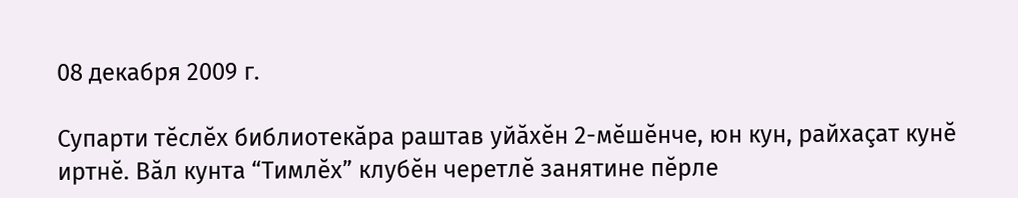08 декабря 2009 г.

Супарти тĕслĕх библиотекăра раштав уйăхĕн 2-мĕшĕнче, юн кун, райхаçат кунĕ иртнĕ. Вăл кунта “Тимлĕх” клубĕн черетлĕ занятине пĕрле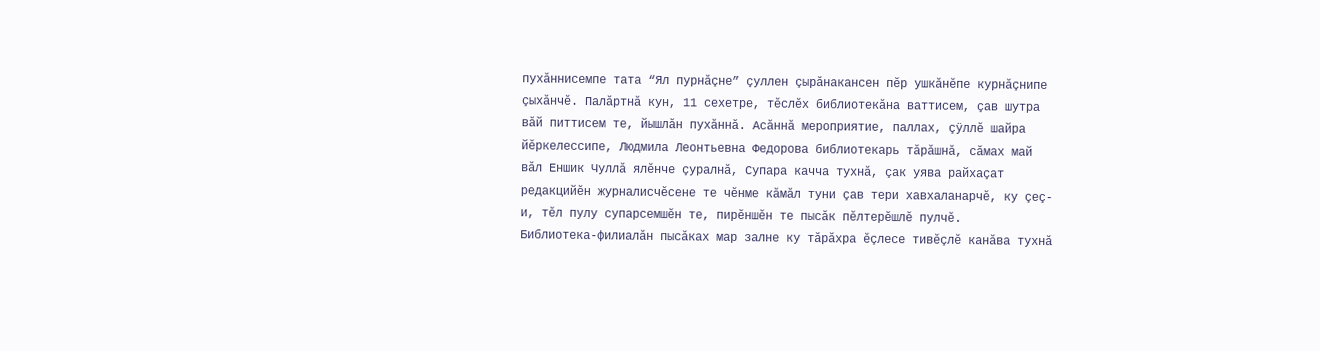пухăннисемпе тата “Ял пурнăçне” çуллен çырăнакансен пĕр ушкăнĕпе курнăçнипе çыхăнчĕ. Палăртнă кун, 11 сехетре, тĕслĕх библиотекăна ваттисем, çав шутра вăй питтисем те, йышлăн пухăннă. Асăннă мероприятие, паллах, çÿллĕ шайра йĕркелессипе, Людмила Леонтьевна Федорова библиотекарь тăрăшнă, сăмах май вăл Еншик Чуллă ялĕнче çуралнă, Супара качча тухнă, çак уява райхаçат редакцийĕн журналисчĕсене те чĕнме кăмăл туни çав тери хавхаланарчĕ, ку çеç-и, тĕл пулу супарсемшĕн те, пирĕншĕн те пысăк пĕлтерĕшлĕ пулчĕ.
Библиотека-филиалăн пысăках мар залне ку тăрăхра ĕçлесе тивĕçлĕ канăва тухнă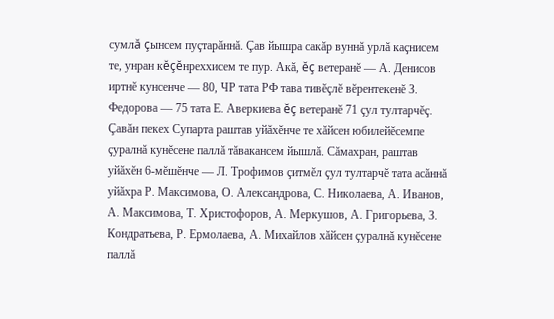сумлă çынсем пуçтарăннă. Çав йышра сакăр вуннă урлă каçнисем те, унран кĕçĕнреххисем те пур. Акă, ĕç ветеранĕ — А. Денисов иртнĕ кунсенче — 80, ЧР тата РФ тава тивĕçлĕ вĕрентекенĕ З. Федорова — 75 тата Е. Аверкиева ĕç ветеранĕ 71 çул тултарчĕç.
Çавăн пекех Супарта раштав уйăхĕнче те хăйсен юбилейĕсемпе çуралнă кунĕсене паллă тăвакансем йышлă. Сăмахран, раштав уйăхĕн 6-мĕшĕнче — Л. Трофимов çитмĕл çул тултарчĕ тата асăннă уйăхра Р. Максимова, О. Александрова, С. Николаева, А. Иванов, А. Максимова, Т. Христофоров, А. Меркушов, А. Григорьева, З. Кондратьева, Р. Ермолаева, А. Михайлов хăйсен çуралнă кунĕсене паллă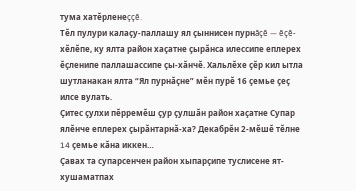тума хатĕрленеççĕ.
Тĕл пулури калаçу-паллашу ял çыннисен пурнăçĕ — ĕçĕ-хĕлĕпе, ку ялта район хаçатне çырăнса илессипе еплерех ĕçленипе паллашассипе çы-хăнчĕ. Хальлĕхе çĕр кил ытла шутланакан ялта “Ял пурнăçне” мĕн пурĕ 16 çемье çеç илсе вулать.
Çитес çулхи пĕрремĕш çур çулшăн район хаçатне Супар ялĕнче еплерех çырăнтарнă-ха? Декабрĕн 2-мĕшĕ тĕлне 14 çемье кăна иккен…
Çавах та супарсенчен район хыпарçипе туслисене ят-хушаматпах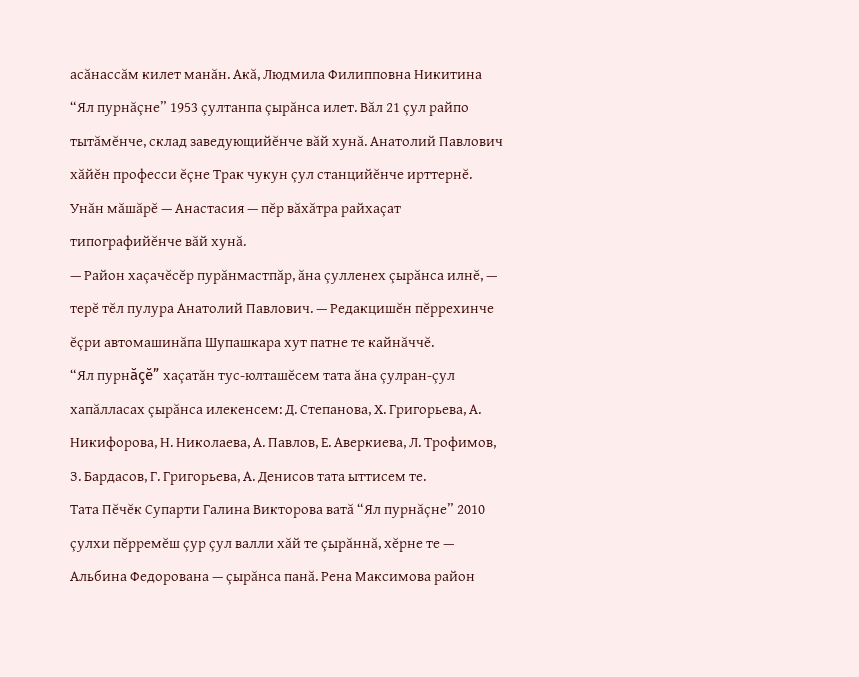асăнассăм килет манăн. Акă, Людмила Филипповна Никитина “Ял пурнăçне” 1953 çултанпа çырăнса илет. Вăл 21 çул райпо тытăмĕнче, склад заведующийĕнче вăй хунă. Анатолий Павлович хăйĕн професси ĕçне Трак чукун çул станцийĕнче ирттернĕ. Унăн мăшăрĕ — Анастасия — пĕр вăхăтра райхаçат типографийĕнче вăй хунă.
— Район хаçачĕсĕр пурăнмастпăр, ăна çулленех çырăнса илнĕ, — терĕ тĕл пулура Анатолий Павлович. — Редакцишĕн пĕррехинче ĕçри автомашинăпа Шупашкара хут патне те кайнăччĕ.
“Ял пурнăçĕ” хаçатăн тус-юлташĕсем тата ăна çулран-çул хапăлласах çырăнса илекенсем: Д. Степанова, Х. Григорьева, А. Никифорова, Н. Николаева, А. Павлов, Е. Аверкиева, Л. Трофимов, З. Бардасов, Г. Григорьева, А. Денисов тата ыттисем те.
Тата Пĕчĕк Супарти Галина Викторова ватă “Ял пурнăçне” 2010 çулхи пĕрремĕш çур çул валли хăй те çырăннă, хĕрне те — Альбина Федорована — çырăнса панă. Рена Максимова район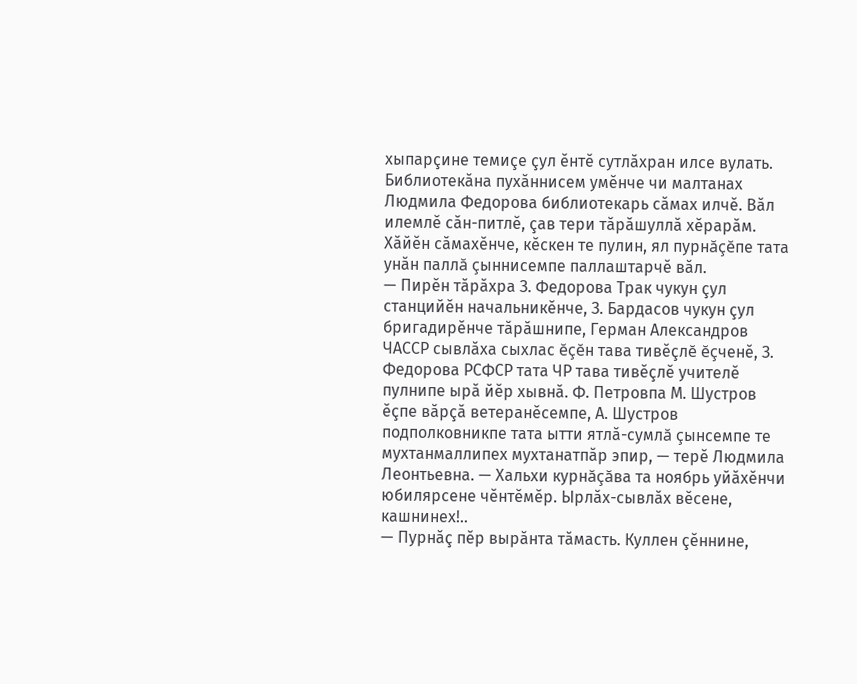хыпарçине темиçе çул ĕнтĕ сутлăхран илсе вулать.
Библиотекăна пухăннисем умĕнче чи малтанах Людмила Федорова библиотекарь сăмах илчĕ. Вăл илемлĕ сăн-питлĕ, çав тери тăрăшуллă хĕрарăм. Хăйĕн сăмахĕнче, кĕскен те пулин, ял пурнăçĕпе тата унăн паллă çыннисемпе паллаштарчĕ вăл.
— Пирĕн тăрăхра З. Федорова Трак чукун çул станцийĕн начальникĕнче, З. Бардасов чукун çул бригадирĕнче тăрăшнипе, Герман Александров ЧАССР сывлăха сыхлас ĕçĕн тава тивĕçлĕ ĕçченĕ, З. Федорова РСФСР тата ЧР тава тивĕçлĕ учителĕ пулнипе ырă йĕр хывнă. Ф. Петровпа М. Шустров ĕçпе вăрçă ветеранĕсемпе, А. Шустров подполковникпе тата ытти ятлă-сумлă çынсемпе те мухтанмаллипех мухтанатпăр эпир, — терĕ Людмила Леонтьевна. — Хальхи курнăçăва та ноябрь уйăхĕнчи юбилярсене чĕнтĕмĕр. Ырлăх-сывлăх вĕсене, кашнинех!..
— Пурнăç пĕр вырăнта тăмасть. Куллен çĕннине,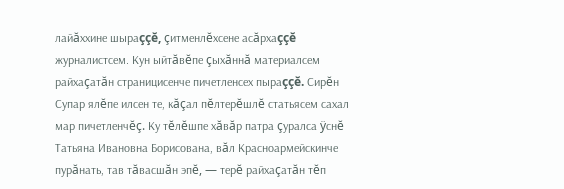лайăххине шыраççĕ, çитменлĕхсене асăрхаççĕ журналистсем. Кун ыйтăвĕпе çыхăннă материалсем райхаçатăн страницисенче пичетленсех пыраççĕ. Сирĕн Супар ялĕпе илсен те, кăçал пĕлтерĕшлĕ статьясем сахал мар пичетленчĕç. Ку тĕлĕшпе хăвăр патра çуралса ÿснĕ Татьяна Ивановна Борисована, вăл Красноармейскинче пурăнать, тав тăвасшăн эпĕ, — терĕ райхаçатăн тĕп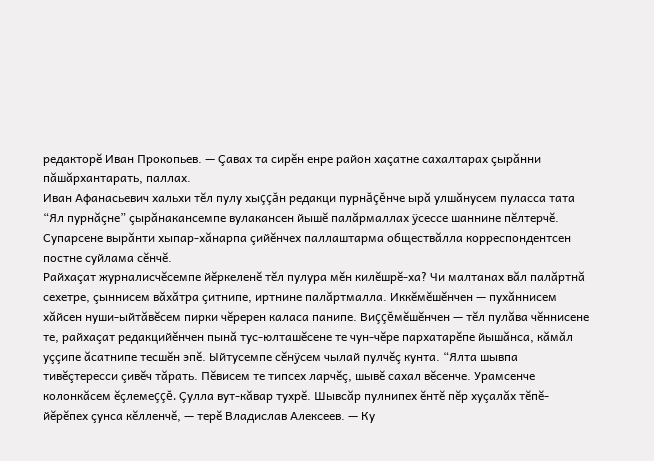редакторĕ Иван Прокопьев. — Çавах та сирĕн енре район хаçатне сахалтарах çырăнни пăшăрхантарать, паллах.
Иван Афанасьевич хальхи тĕл пулу хыççăн редакци пурнăçĕнче ырă улшăнусем пуласса тата “Ял пурнăçне” çырăнакансемпе вулакансен йышĕ палăрмаллах ÿсессе шаннине пĕлтерчĕ. Супарсене вырăнти хыпар-хăнарпа çийĕнчех паллаштарма обществăлла корреспондентсен постне суйлама сĕнчĕ.
Райхаçат журналисчĕсемпе йĕркеленĕ тĕл пулура мĕн килĕшрĕ-ха? Чи малтанах вăл палăртнă сехетре, çыннисем вăхăтра çитнипе, иртнине палăртмалла. Иккĕмĕшĕнчен — пухăннисем хăйсен нуши-ыйтăвĕсем пирки чĕререн каласа панипе. Виççĕмĕшĕнчен — тĕл пулăва чĕннисене те, райхаçат редакцийĕнчен пынă тус-юлташĕсене те чун-чĕре пархатарĕпе йышăнса, кăмăл уççипе ăсатнипе тесшĕн эпĕ. Ыйтусемпе сĕнÿсем чылай пулчĕç кунта. “Ялта шывпа тивĕçтересси çивĕч тăрать. Пĕвисем те типсех ларчĕç, шывĕ сахал вĕсенче. Урамсенче колонкăсем ĕçлемеççĕ. Çулла вут-кăвар тухрĕ. Шывсăр пулнипех ĕнтĕ пĕр хуçалăх тĕпĕ-йĕрĕпех çунса кĕлленчĕ, — терĕ Владислав Алексеев. — Ку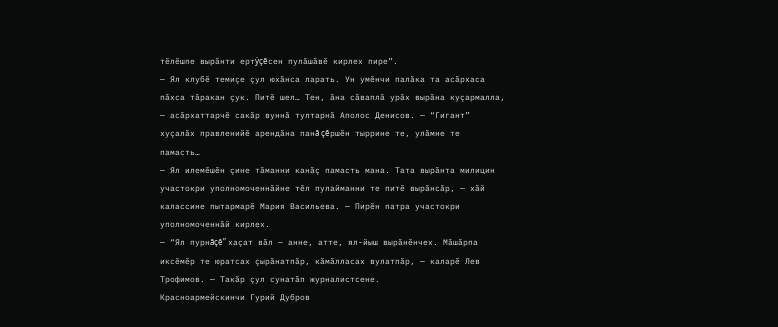тĕлĕшпе вырăнти ертÿçĕсен пулăшăвĕ кирлех пире”.
— Ял клубĕ темиçе çул юхăнса ларать. Ун умĕнчи палăка та асăрхаса пăхса тăракан çук. Питĕ шел… Тен, ăна сăваплă урăх вырăна куçармалла, — асăрхаттарчĕ сакăр вуннă тултарнă Аполос Денисов. — “Гигант” хуçалăх правленийĕ арендăна панă çĕршĕн тыррине те, улăмне те памасть…
— Ял илемĕшĕн çине тăманни канăç памасть мана. Тата вырăнта милицин участокри уполномоченнăйне тĕл пулайманни те питĕ вырăнсăр, — хăй калассине пытармарĕ Мария Васильева. — Пирĕн патра участокри уполномоченнăй кирлех.
— “Ял пурнăçĕ” хаçат вăл — анне, атте, ял-йыш вырăнĕнчех. Мăшăрпа иксĕмĕр те юратсах çырăнатпăр, кăмăлласах вулатпăр, — каларĕ Лев Трофимов. — Такăр çул сунатăп журналистсене.
Красноармейскинчи Гурий Дубров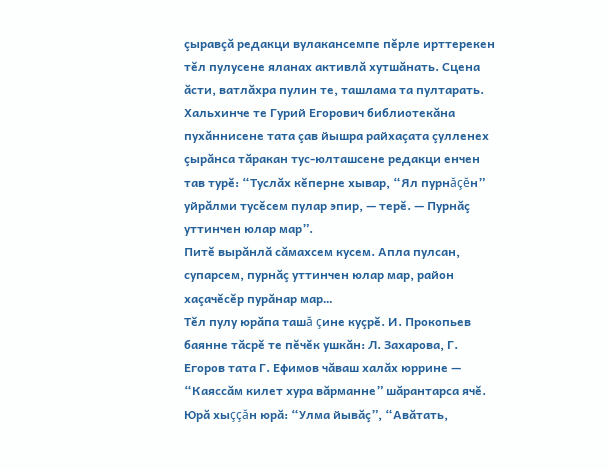çыравçă редакци вулакансемпе пĕрле ирттерекен тĕл пулусене яланах активлă хутшăнать. Сцена ăсти, ватлăхра пулин те, ташлама та пултарать. Хальхинче те Гурий Егорович библиотекăна пухăннисене тата çав йышра райхаçата çулленех çырăнса тăракан тус-юлташсене редакци енчен тав турĕ: “Туслăх кĕперне хывар, “Ял пурнăçĕн” уйрăлми тусĕсем пулар эпир, — терĕ. — Пурнăç уттинчен юлар мар”.
Питĕ вырăнлă сăмахсем кусем. Апла пулсан, супарсем, пурнăç уттинчен юлар мар, район хаçачĕсĕр пурăнар мар…
Тĕл пулу юрăпа ташă çине куçрĕ. И. Прокопьев баянне тăсрĕ те пĕчĕк ушкăн: Л. Захарова, Г. Егоров тата Г. Ефимов чăваш халăх юррине — “Каяссăм килет хура вăрманне” шăрантарса ячĕ. Юрă хыççăн юрă: “Улма йывăç”, “Авăтать,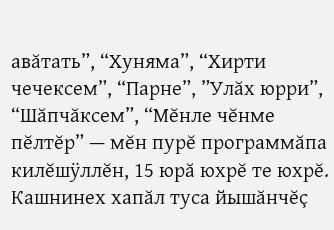авăтать”, “Хуняма”, “Хирти чечексем”, “Парне”, ”Улăх юрри”, “Шăпчăксем”, “Мĕнле чĕнме пĕлтĕр” — мĕн пурĕ программăпа килĕшÿллĕн, 15 юрă юхрĕ те юхрĕ. Кашнинех хапăл туса йышăнчĕç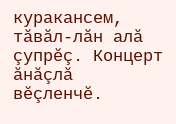куракансем, тăвăл-лăн алă çупрĕç. Концерт ăнăçлă вĕçленчĕ.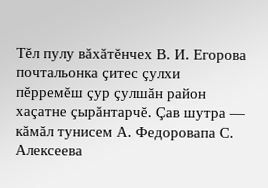Тĕл пулу вăхăтĕнчех В. И. Егорова почтальонка çитес çулхи пĕрремĕш çур çулшăн район хаçатне çырăнтарчĕ. Çав шутра — кăмăл тунисем А. Федоровапа С. Алексеева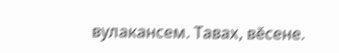вулакансем. Тавах, вĕсене.